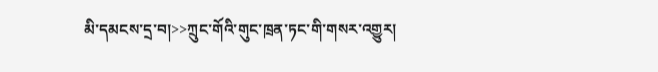མི་དམངས་དྲ་བ།>>ཀྲུང་གོའི་གུང་ཁྲན་ཏང་གི་གསར་འགྱུར།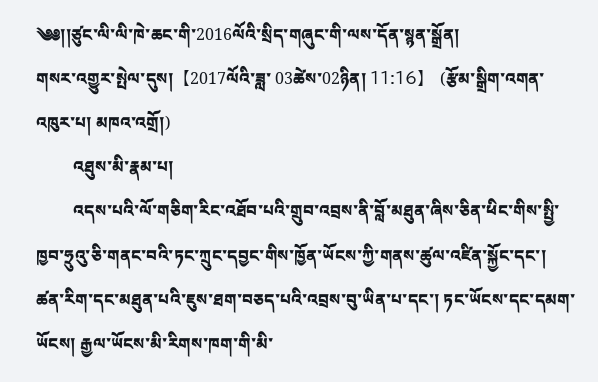༄༅།།ཙུང་ལི་ལི་ཁེ་ཆང་གི་2016ལོའི་སྲིད་གཞུང་གི་ལས་དོན་སྙན་སྒྲོན།
གསར་འགྱུར་སྤེལ་དུས།  【2017ལོའི་ཟླ་ 03ཚེས་02ཉིན། 11:16】   (རྩོམ་སྒྲིག་འགན་འཁུར་པ། མཁའ་འགྲོ།)
         འཐུས་མི་རྣམ་པ།
         འདས་པའི་ལོ་གཅིག་རིང་འཐོབ་པའི་གྲུབ་འབྲས་ནི་བློ་མཐུན་ཞིས་ཅིན་ཕིང་གིས་སྤྱི་ཁྱབ་ཧྲུའུ་ཅི་གནང་བའི་ཏང་ཀྲུང་དབྱང་གིས་ཁྱོན་ཡོངས་ཀྱི་གནས་ཚུལ་འཛིན་སྐྱོང་དང་། ཚན་རིག་དང་མཐུན་པའི་ཇུས་ཐག་བཅད་པའི་འབྲས་བུ་ཡིན་པ་དང་། ཏང་ཡོངས་དང་དམག་ཡོངས། རྒྱལ་ཡོངས་མི་རིགས་ཁག་གི་མི་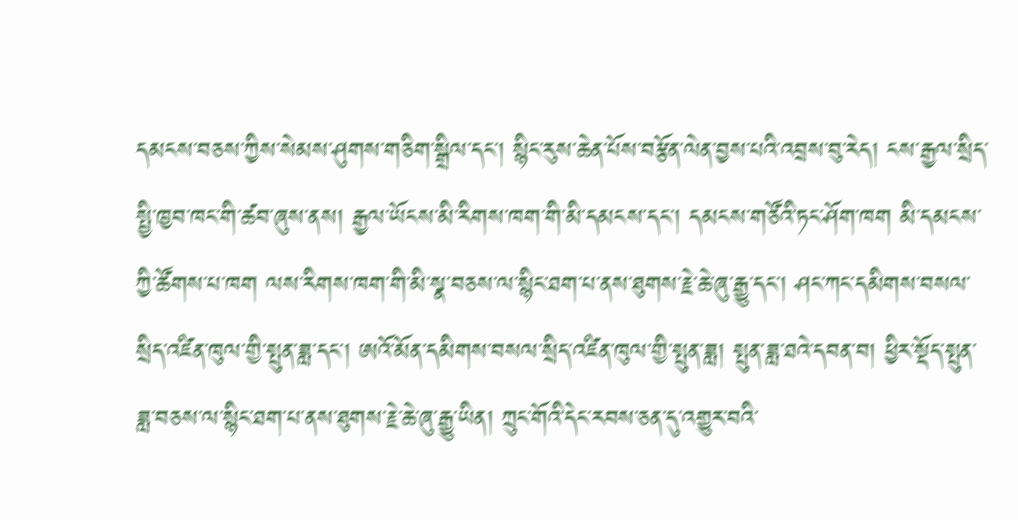དམངས་བཅས་ཀྱིས་སེམས་ཤུགས་གཅིག་སྒྲིལ་དང་། སྙིང་རུས་ཆེན་པོས་བརྩོན་ལེན་བྱས་པའི་འབྲས་བུ་རེད། ངས་རྒྱལ་སྲིད་སྤྱི་ཁྱབ་ཁང་གི་ཚབ་ཞུས་ནས། རྒྱལ་ཡོངས་མི་རིགས་ཁག་གི་མི་དམངས་དང་། དམངས་གཙོའི་ཏང་ཤོག་ཁག མི་དམངས་ཀྱི་ཚོགས་པ་ཁག ལས་རིགས་ཁག་གི་མི་སྣ་བཅས་ལ་སྙིང་ཐག་པ་ནས་ཐུགས་རྗེ་ཆེ་ཞུ་རྒྱུ་དང་། ཤང་ཀང་དམིགས་བསལ་སྲིད་འཛིན་ཁུལ་གྱི་སྤུན་ཟླ་དང་། ཨའོ་མོན་དམིགས་བསལ་སྲིད་འཛིན་ཁུལ་གྱི་སྤུན་ཟླ། སྤུན་ཟླ་ཐའེ་དབན་བ། ཕྱིར་སྡོད་སྤུན་ཟླ་བཅས་ལ་སྙིང་ཐག་པ་ནས་ཐུགས་རྗེ་ཆེ་ཞུ་རྒྱུ་ཡིན། ཀྲུང་གོའི་དེང་རབས་ཅན་དུ་འགྱུར་བའི་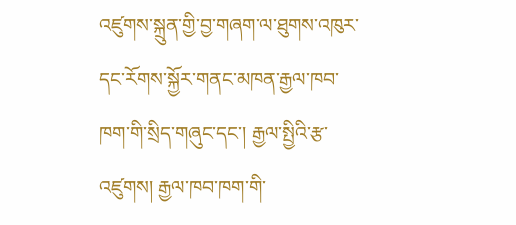འཛུགས་སྐྲུན་གྱི་བྱ་གཞག་ལ་ཐུགས་འཁུར་དང་རོགས་སྐྱོར་གནང་མཁན་རྒྱལ་ཁབ་ཁག་གི་སྲིད་གཞུང་དང་། རྒྱལ་སྤྱིའི་རྩ་འཛུགས། རྒྱལ་ཁབ་ཁག་གི་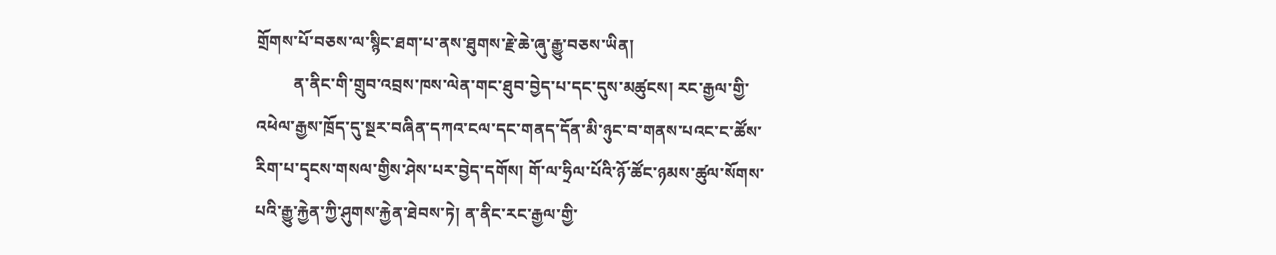གྲོགས་པོ་བཅས་ལ་སྙིང་ཐག་པ་ནས་ཐུགས་རྗེ་ཆེ་ཞུ་རྒྱུ་བཅས་ཡིན།
         ན་ནིང་གི་གྲུབ་འབྲས་ཁས་ལེན་གང་ཐུབ་བྱེད་པ་དང་དུས་མཚུངས། རང་རྒྱལ་གྱི་འཕེལ་རྒྱས་ཁྲོད་དུ་སྔར་བཞིན་དཀའ་ངལ་དང་གནད་དོན་མི་ཉུང་བ་གནས་པའང་ང་ཚོས་རིག་པ་དྭངས་གསལ་གྱིས་ཤེས་པར་བྱེད་དགོས། གོ་ལ་ཧྲིལ་པོའི་ཉོ་ཚོང་ཉམས་ཚུལ་སོགས་པའི་རྒྱུ་རྐྱེན་ཀྱི་ཤུགས་རྐྱེན་ཐེབས་ཏེ། ན་ནིང་རང་རྒྱལ་གྱི་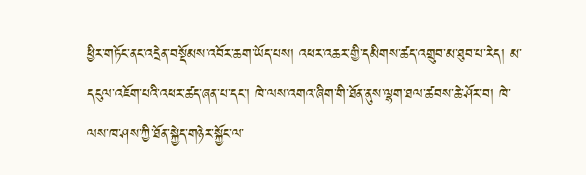ཕྱིར་གཏོང་ནང་འདྲེན་བསྡོམས་འབོར་ཆག་ཡོད་པས། འཕར་འཆར་གྱི་དམིགས་ཚད་འགྲུབ་མ་ཐུབ་པ་རེད། མ་དངུལ་འཇོག་པའི་འཕར་ཚད་ཞན་པ་དང་། ཁེ་ལས་འགའ་ཞིག་གི་ཐོན་ནུས་ལྷག་ཐལ་ཚབས་ཆེ་ཤོར་བ། ཁེ་ལས་ཁ་ཤས་ཀྱི་ཐོན་སྐྱེད་གཉེར་སྐྱོང་ལ་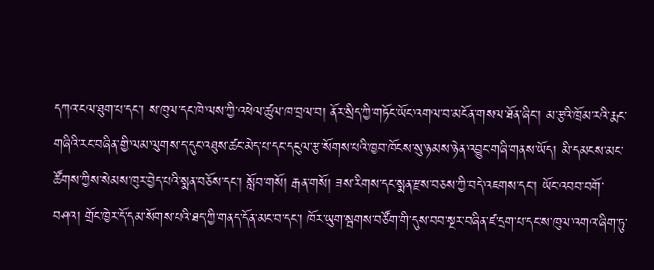དཀའ་ངལ་ཐུག་པ་དང་། ས་ཁུལ་དང་ཁེ་ལས་ཀྱི་འཕེལ་ཚུལ་ཁ་བྲལ་བ། ནོར་སྲིད་ཀྱི་གཏོང་ཡོང་འགལ་བ་མངོན་གསལ་ཐོན་ཞིང་། མ་རྩའི་ཁྲོམ་རའི་རྨང་གཞིའི་རང་བཞིན་གྱི་ལམ་ལུགས་ད་དུང་འཐུས་ཚང་མེད་པ་དང་དངུལ་རྩ་སོགས་པའི་ཁྱབ་ཁོངས་སུ་ཉམས་ཉེན་འབྱུང་གཞི་གནས་ཡོད། མི་དམངས་མང་ཚོགས་ཀྱིས་སེམས་ཁུར་བྱེད་པའི་སྨན་བཅོས་དང་། སློབ་གསོ། རྒན་གསོ། ཟས་རིགས་དང་སྨན་རྫས་བཅས་ཀྱི་བདེ་འཇགས་དང་། ཡོང་འབབ་བགོ་བཤའ། གྲོང་ཁྱེར་དོ་དམ་སོགས་པའི་ཐད་ཀྱི་གནད་དོན་མང་བ་དང་། ཁོར་ཡུག་སྦགས་བཙོག་གི་དུས་བབ་སྔར་བཞིན་ཛ་དྲག་པ་དང་ས་ཁུལ་འགའ་ཞིག་ཏུ་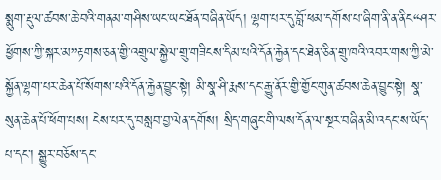སྨུག་རྡུལ་ཚབས་ཆེ་བའི་གནམ་གཤིས་ཡང་ཡང་ཐོན་བཞིན་ཡོད། ལྷག་པར་དུ་བློ་ཕམ་དགོས་པ་ཞིག་ནི་ན་ནིང“ཤར་ཕྱོགས་ཀྱི་སྐར་མ”རྟགས་ཅན་གྱི་འགྲུལ་སྐྱེལ་གྲུ་གཟིངས་དིམ་པའི་དོན་རྐྱེན་དང་ཐེན་ཅིན་གྲུ་ཁའི་འབར་གས་ཀྱི་མེ་སྐྱོན་ལྷག་པར་ཆེན་པོ་སོགས་པའི་དོན་རྐྱེན་བྱུང་སྟེ། མི་སྣ་ཤི་རྨས་དང་རྒྱུ་ནོར་གྱི་གྱོང་གུན་ཚབས་ཆེན་བྱུང་སྟེ། སྣ་སུན་ཆེན་པོ་ཕོག་པས། ངེས་པར་དུ་བསླབ་བྱ་ལེན་དགོས། སྲིད་གཞུང་གི་ལས་དོན་ལ་སྔར་བཞིན་མི་འདང་ས་ཡོད་པ་དང་། སྒྱུར་བཅོས་དང་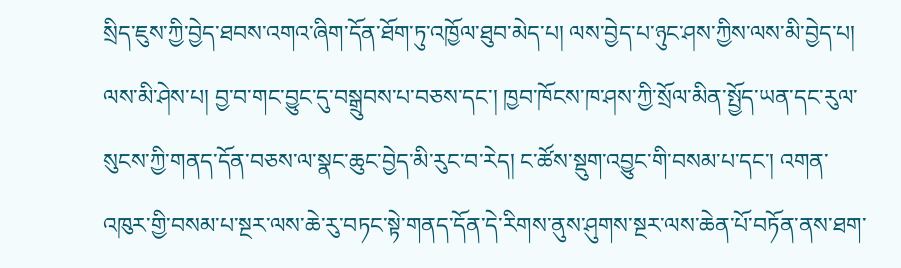སྲིད་ཇུས་ཀྱི་བྱེད་ཐབས་འགའ་ཞིག་དོན་ཐོག་ཏུ་འཁྱོལ་ཐུབ་མེད་པ། ལས་བྱེད་པ་ཉུང་ཤས་ཀྱིས་ལས་མི་བྱེད་པ། ལས་མི་ཤེས་པ། བྱ་བ་གང་བྱུང་དུ་བསྒྲུབས་པ་བཅས་དང་། ཁྱབ་ཁོངས་ཁ་ཤས་ཀྱི་སྲོལ་མིན་སྤྱོད་ཡན་དང་རུལ་སུངས་ཀྱི་གནད་དོན་བཅས་ལ་སྣང་ཆུང་བྱེད་མི་རུང་བ་རེད། ང་ཚོས་སྡུག་འབྱུང་གི་བསམ་པ་དང་། འགན་འཁུར་གྱི་བསམ་པ་སྔར་ལས་ཆེ་རུ་བཏང་སྟེ་གནད་དོན་དེ་རིགས་ནུས་ཤུགས་སྔར་ལས་ཆེན་པོ་བཏོན་ནས་ཐག་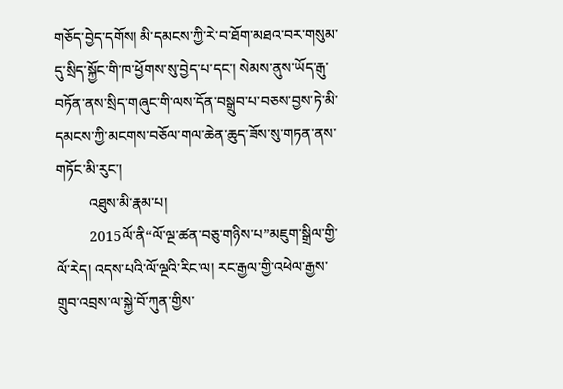གཅོད་བྱེད་དགོས། མི་དམངས་ཀྱི་རེ་བ་ཐོག་མཐའ་བར་གསུམ་དུ་སྲིད་སྐྱོང་གི་ཁ་ཕྱོགས་སུ་བྱེད་པ་དང་། སེམས་ནུས་ཡོད་རྒུ་བཏོན་ནས་སྲིད་གཞུང་གི་ལས་དོན་བསྒྲུབ་པ་བཅས་བྱས་ཏེ་མི་དམངས་ཀྱི་མངགས་བཅོལ་གལ་ཆེན་ཆུད་ཟོས་སུ་གཏན་ནས་གཏོང་མི་རུང་།
         འཐུས་མི་རྣམ་པ།
         2015ལོ་ནི“ལོ་ལྔ་ཚན་བཅུ་གཉིས་པ”མཇུག་སྒྲིལ་གྱི་ལོ་རེད། འདས་པའི་ལོ་ལྔའི་རིང་ལ། རང་རྒྱལ་གྱི་འཕེལ་རྒྱས་གྲུབ་འབྲས་ལ་སྐྱེ་བོ་ཀུན་གྱིས་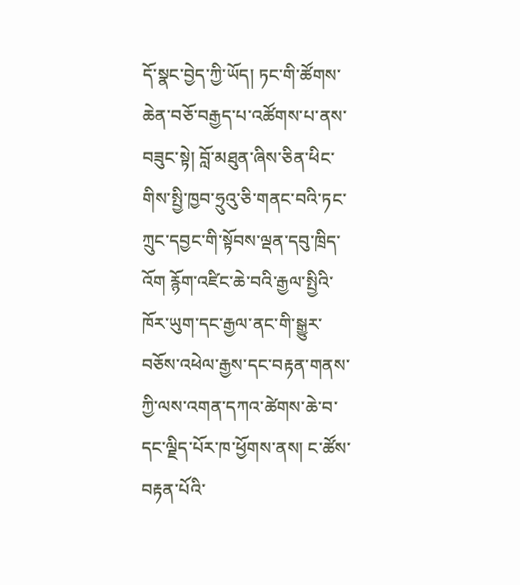དོ་སྣང་བྱེད་ཀྱི་ཡོད། ཏང་གི་ཚོགས་ཆེན་བཅོ་བརྒྱད་པ་འཚོགས་པ་ནས་བཟུང་སྟེ། བློ་མཐུན་ཞིས་ཅིན་ཕིང་གིས་སྤྱི་ཁྱབ་ཧྲུའུ་ཅི་གནང་བའི་ཏང་ཀྲུང་དབྱང་གི་སྟོབས་ལྡན་དབུ་ཁྲིད་འོག རྙོག་འཛིང་ཆེ་བའི་རྒྱལ་སྤྱིའི་ཁོར་ཡུག་དང་རྒྱལ་ནང་གི་སྒྱུར་བཅོས་འཕེལ་རྒྱས་དང་བརྟན་གནས་ཀྱི་ལས་འགན་དཀའ་ཚེགས་ཆེ་བ་དང་ལྗིད་པོར་ཁ་ཕྱོགས་ནས། ང་ཚོས་བརྟན་པོའི་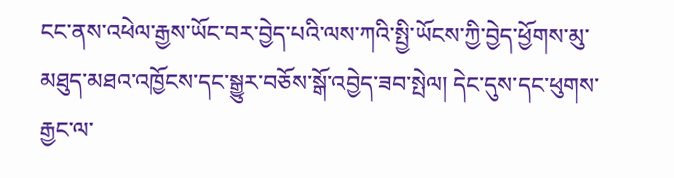ངང་ནས་འཕེལ་རྒྱས་ཡོང་བར་བྱེད་པའི་ལས་ཀའི་སྤྱི་ཡོངས་ཀྱི་བྱེད་ཕྱོགས་མུ་མཐུད་མཐའ་འཁྱོངས་དང་སྒྱུར་བཅོས་སྒོ་འབྱེད་ཟབ་སྤེལ། དེང་དུས་དང་ཕུགས་རྒྱང་ལ་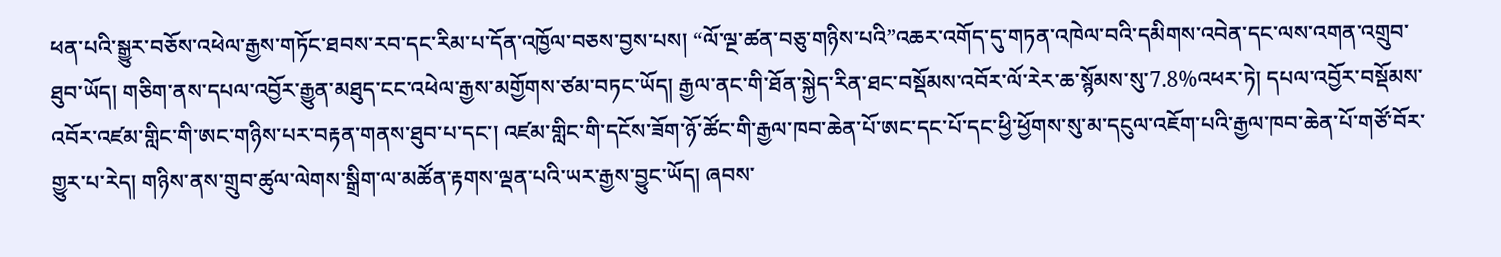ཕན་པའི་སྒྱུར་བཅོས་འཕེལ་རྒྱས་གཏོང་ཐབས་རབ་དང་རིམ་པ་དོན་འཁྱོལ་བཅས་བྱས་པས། “ལོ་ལྔ་ཚན་བཅུ་གཉིས་པའི”འཆར་འགོད་དུ་གཏན་འཁེལ་བའི་དམིགས་འབེན་དང་ལས་འགན་འགྲུབ་ཐུབ་ཡོད། གཅིག་ནས་དཔལ་འབྱོར་རྒྱུན་མཐུད་ངང་འཕེལ་རྒྱས་མགྱོགས་ཙམ་བཏང་ཡོད། རྒྱལ་ནང་གི་ཐོན་སྐྱེད་རིན་ཐང་བསྡོམས་འབོར་ལོ་རེར་ཆ་སྙོམས་སུ་7.8%འཕར་ཏེ། དཔལ་འབྱོར་བསྡོམས་འབོར་འཛམ་གླིང་གི་ཨང་གཉིས་པར་བརྟན་གནས་ཐུབ་པ་དང་། འཛམ་གླིང་གི་དངོས་ཟོག་ཉོ་ཚོང་གི་རྒྱལ་ཁབ་ཆེན་པོ་ཨང་དང་པོ་དང་ཕྱི་ཕྱོགས་སུ་མ་དངུལ་འཇོག་པའི་རྒྱལ་ཁབ་ཆེན་པོ་གཙོ་བོར་གྱུར་པ་རེད། གཉིས་ནས་གྲུབ་ཚུལ་ལེགས་སྒྲིག་ལ་མཚོན་རྟགས་ལྡན་པའི་ཡར་རྒྱས་བྱུང་ཡོད། ཞབས་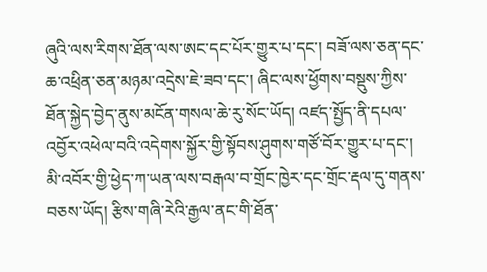ཞུའི་ལས་རིགས་ཐོན་ལས་ཨང་དང་པོར་གྱུར་པ་དང་། བཟོ་ལས་ཅན་དང་ཆ་འཕྲིན་ཅན་མཉམ་འདྲེས་ཇེ་ཟབ་དང་། ཞིང་ལས་ཕྱོགས་བསྡུས་ཀྱིས་ཐོན་སྐྱེད་བྱེད་ནུས་མངོན་གསལ་ཆེ་རུ་སོང་ཡོད། འཛད་སྤྱོད་ནི་དཔལ་འབྱོར་འཕེལ་བའི་འདེགས་སྐྱོར་གྱི་སྟོབས་ཤུགས་གཙོ་བོར་གྱུར་པ་དང་། མི་འབོར་གྱི་ཕྱེད་ཀ་ཡན་ལས་བརྒལ་བ་གྲོང་ཁྱེར་དང་གྲོང་རྡལ་དུ་གནས་བཅས་ཡོད། རྩིས་གཞི་རེའི་རྒྱལ་ནང་གི་ཐོན་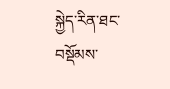སྐྱེད་རིན་ཐང་བསྡོམས་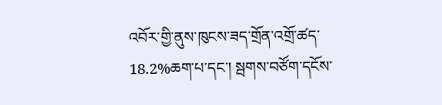འབོར་གྱི་ནུས་ཁུངས་ཟད་གྲོན་འགྲོ་ཚད་18.2%ཆག་པ་དང་། སྦགས་བཙོག་དངོས་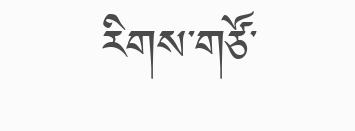རིགས་གཙོ་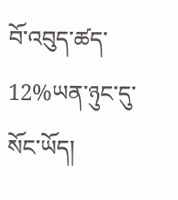བོ་འབུད་ཚད་12%ཡན་ཉུང་དུ་སོང་ཡོད།